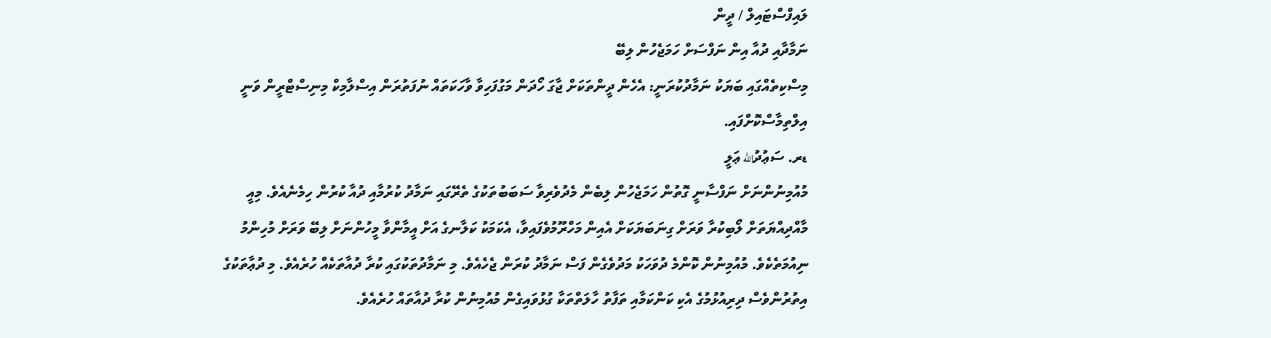ލައިފްސްޓައިލް / ދީން
ނަމާދާއި ދުއާ އިން ނަފްސަށް ހަމަޖެހުން ލިބޭ
މިސްކިތެއްގައި ބަޔަކު ނަމާދުކުރަނީ: އެހެން ދީންތަކަށް ޖާގަ ހޯދަން މަގުފަހިވާ ވާހަކަތައް ނުފަތުރަން އިސްލާމިކް މިނިސްޓްރީން ވަނީ އިލްތިމާސްކޮށްފައި.
ޑރ. ސަޢުދުالله ޢަލީ
މުއުމިނުންނަށް ނަފްސާނީ ގޮތުން ހަމަޖެހުން ލިބެން މެދުވެރިވާ ސަބަބުތަކުގެ ތެރޭގައި ނަމާދު ކުރުމާއި ދުއާ ކުރުން ހިމެނެއެވެ. މިއީ މާއްދިއްޔަތަށް ލޯބިކުރާ ވަރަށް ގިނަބަޔަކަށް އެއިން މަހްރޫމުވެފައިވާ، އެކަމަކު ކަލާނގެ އަށް އީމާންވާ މީހުންނަށް ލިބޭ ވަރަށް މުހިންމު ނިއުމަތެކެވެ. މުއުމިނުން ކޮންމެ ދުވަހަކު މަދުވެގެން ފަސް ނަމާދު ކުރަން ޖެހެއެވެ. މި ނަމާދުތަކުގައި ކުރާ ދުއާތަކެއް ހުރެއެވެ. މި ދުޢާތަކުގެ އިތުރުންވެސް ދިރިއުޅުމުގެ އެކި ކަންކަމާއި ތަފާތު ހާލަތްތަކާ ގުޅުވައިގެން މުއުމިނުން ކުރާ ދުއާތައް ހުރެއެވެ.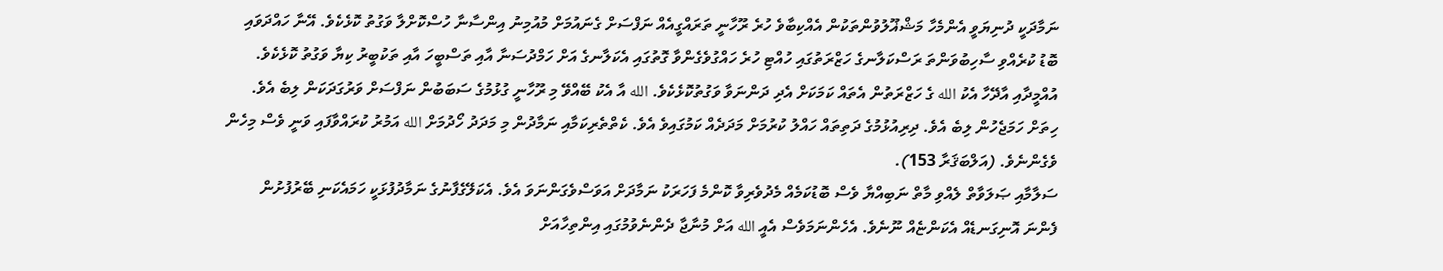ނަމާދަކީ ދުނިޔަވީ އެންމެހާ މަޝްޣޫލުވުންތަކުން އެއްކިބާވެ ހުރެ ރޫހާނީ ތަރައްގީއެއް ނަފްސަށް ގެނައުމަށް މުއުމިނު އިންސާނާ ހުސްކޮށްލާ ވަގުތު ކޮޅެކެވެ. އޭނާ ހައްދަވައި ބޮޑު ކުރެއްވި ސާހިބުވަންތަ ރަސްކަލާނގެ ހަޒްރަތުގައި ހުއްޓި ހުރެ ހައްގުވެގެންވާ ގޮތުގައި އެކަލާނގެ އަށް ހަމްދުސަނާ އާއި ތަސްބީހަ އާއި ތަކުބީރު ކިޔާ ވަގުތު ކޮޅެކެވެ. އުއްމީދާއި އާދޭހާ އެކު الله ގެ ހަޒްރަތުން އެތައް ކަމަކަށް އެދި ދަންނަވާ ވަގުތުކޮޅެކެވެ. الله އާ އެކު ބޭއްވޭ މި ރޫހާނީ ގުޅުމުގެ ސަބަބުން ނަފްސަށް ވަރުގަދަކަން ލިބެ އެވެ. ހިތަށް ހަމަޖެހުން ލިބެ އެވެ. ދިރިއުޅުމުގެ ދަތިތައް ހައްލު ކުރުމަށް މަދަދެއް ކަމުގައިވެ އެވެ. ކެތްތެރިކަމާއި ނަމާދުން މި މަދަދު ހޯދުމަށް الله އަމުރު ކުރައްވާފައި ވަނީ ވެސް މިހެން ވެގެންނެވެ. (އަލްބަޤަރާ 153).
ސަލާމާއި ޞަލަވާތް ލެއްވި މާތް ނަބިއްޔާ ވެސް ބޮޑުކަމެއް މެދުވެރިވާ ކޮންމެ ފަހަރަކު ނަމާދަށް އަވަސްވެގަންނަވަ އެވެ. އެކަލޭގެފާނުގެ ނަމާދުފުޅަކީ ހަމައެކަނި ބޭރުފުށުން ފެންނަ އޮނިގަނޑެއް އެކަންޏެއް ނޫނެވެ. އެހެންނަމަވެސް އެއީ الله އަށް މުނާޖާ ދެންނެވުމުގައި އިންތިހާއަށް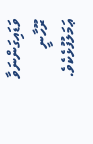ވަޑައިގަންނަވާ ރޫހާނީ ޢަމަލުފުޅެކެވެ.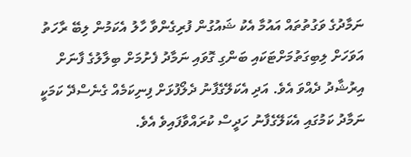ނަމާދުގެ ވަގުތުތައް އައުމާ އެކު ޝައުގުން ފުރިގެންވާ ހާލު އެކަމުން ލިބޭ ރާހަތު އަވަހަށް ލިބިގަތުމަށްޓަކައި ބަންގި ގޮވައި ނަމާދު ފެށުމަށް ބިލާލުގެ ފާނަށް އިރުޝާދު ދެއްވަ އެވެ. އަދި އެކަލޭގެފާނު ދެލޯފުޅަށް ފިނިކަމެއް ގެނެސްދޭ ކަމަކީ ނަމާދު ކަމުގައި އެކަލޭގެފާނު ހަދީސް ކުރައްވާފައިވެ އެވެ.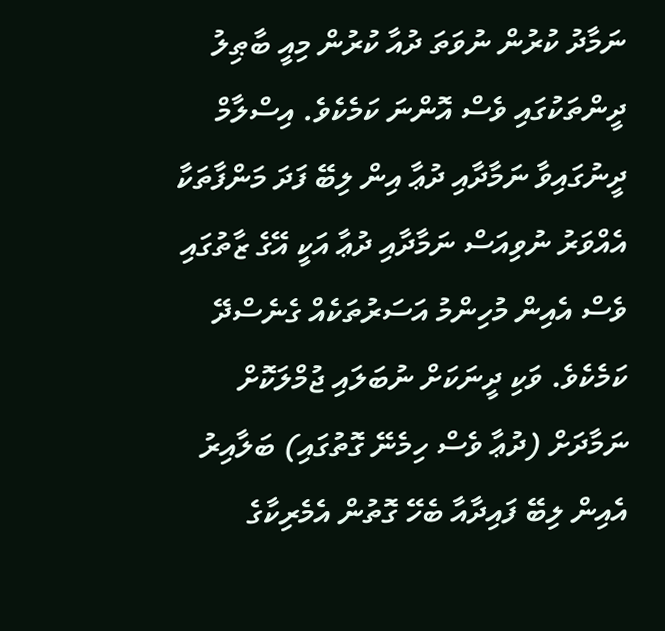ނަމާދު ކުރުން ނުވަތަ ދުއާ ކުރުން މިއީ ބާޠިލު ދީންތަކުގައި ވެސް އޮންނަ ކަމެކެވެ. އިސްލާމް ދީނުގައިވާ ނަމާދާއި ދުޢާ އިން ލިބޭ ފަދަ މަންފާތަކާ އެއްވަރު ނުވިއަސް ނަމާދާއި ދުޢާ އަކީ އޭގެ ޒާތުގައި ވެސް އެއިން މުހިންމު އަސަރުތަކެއް ގެނެސްދޭ ކަމެކެވެ. ވަކި ދީނަކަށް ނުބަލައި ޖުމްލަކޮށް ނަމާދަށް (ދުޢާ ވެސް ހިމެނޭ ގޮތުގައި) ބަލާއިރު އެއިން ލިބޭ ފައިދާއާ ބެހޭ ގޮތުން އެމެރިކާގެ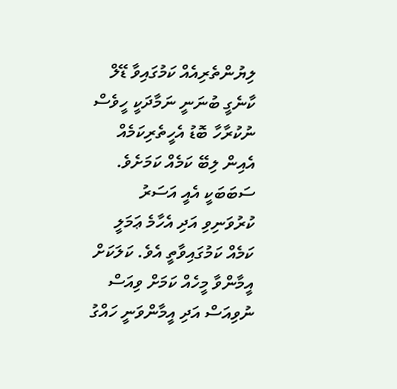ލިޔުންތެރިއެއް ކަމުގައިވާ ޑޭލް ކާނެގީ ބުނަނީ ނަމާދަކީ ހީވެސް ނުކުރާހާ ބޮޑު އެހީތެރިކަމެއް އެއިން ލިބޭ ކަމެއް ކަމަށެވެ. ސަބަބަކީ އެއީ އަސަރު ކުރުވަނިވި އަދި އެހާމެ ޢަމަލީ ކަމެއް ކަމުގައިވާތީ އެވެ. ކަލަކަށް އީމާންވާ މީހެއް ކަމަށް ވިއަސް ނުވިއަސް އަދި އީމާންވަނީ ހައްގު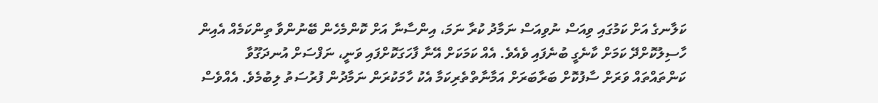ކަލާނގެ އަށް ކަމުގައި ވިއަސް ނުވިއަސް ނަމާދު ކުރާ ނަމަ، އިންސާނާ އަށް ކޮންމެހެން ބޭނުންވާ ތިންކަމެއް އެއިން ހާސިލުކޮށްދޭ ކަމަށް ކާނެގީ ބުނެފައި ވެއެވެ. އެއް ކަމަކަށް އޭނާ ފާހަގަކޮށްފައި ވަނީ، ނަފްސަށް އުނދަގޫވާ ކަންތައްތައް ވަރަށް ސާފުކޮށް ބަރާބަރަށް އަމާނާތްތެރިކަމާ އެކު ހާމަކުރަން ނަމާދުން ފުރުސަތު ލިބުމެވެ. އެއްވެސް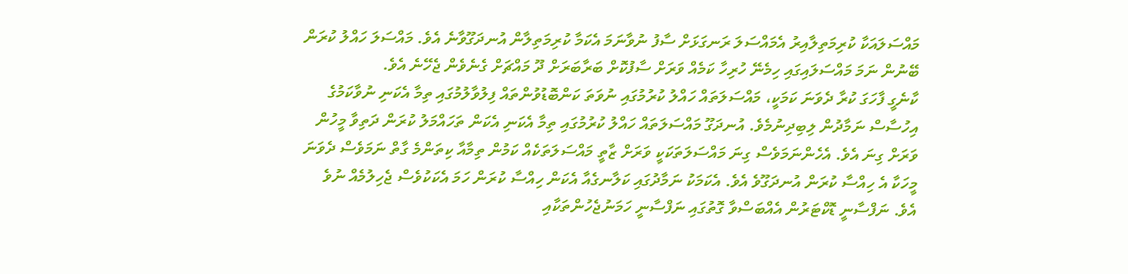މައްސަލައަކާ ކުރިމަތިލާއިރު އެމައްސަލަ ރަނގަޅަށް ސާފު ނުވާނަމަ އެކަމާ ކުރިމަތިލާން އުނދަގޫވާނެ އެވެ. މައްސަލަ ހައްލު ކުރަން ބޭނުން ނަމަ މައްސަލައިގައި ހިމެނޭ ހުރިހާ ކަމެއް ވަރަށް ސާފުކޮށް ބަރާބަރަށް ދޫ މައްޗަށް ގެނެވެން ޖެހޭނެ އެވެ.
ކާނެގީ ފާހަގަ ކުރާ ދެވަނަ ކަމަކީ، މައްސަލަތައް ހައްލު ކުރުމުގައި ނުވަތަ ކަންބޮޑުވުންތައް ފިލުވާލުމުގައި ތިމާ އެކަނި ނުވާކަމުގެ އިހުސާސް ނަމާދުން ލިބިދިނުމެވެ. އުނދަގޫ މައްސަލަތައް ހައްލު ކުރުމުގައި ތިމާ އެކަނި އެކަން ތަހައްމަލު ކުރަން ދަތިވާ މީހުން ވަރަށް ގިނަ އެވެ. އެހެންނަމަވެސް ގިނަ މައްސަލަތަކަކީ ވަރަށް ޒާތީ މައްސަލަތަކެއް ކަމުން ތިމާއާ ކިތަންމެ ގާތް ނަމަވެސް ދެވަނަ މީހަކާ އެ ހިއްސާ ކުރަން އުނދަގޫވެ އެވެ. އެކަމަކު ނަމާދުގައި ކަލާނގެއާ އެކަން ހިއްސާ ކުރަން ހަމަ އެކަކުވެސް ޖެހިލުމެއް ނުވެ އެވެ. ނަފްސާނީ ޑޮކްޓަރުން އެއްބަސްވާ ގޮތުގައި ނަފްސާނީ ހަމަނުޖެހުންތަކާއި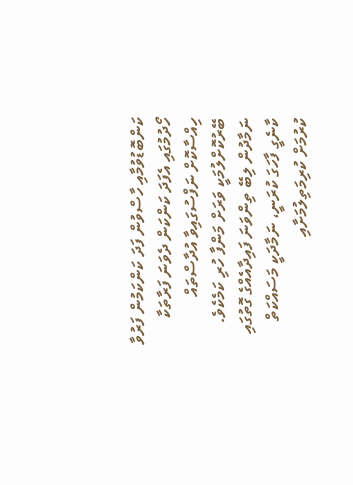ކަންބޮޑުވުމާއި ހާސްވުން ފަދަ ކަންކަމުން ފަރުވާ ހޯދުމުގައި އެފަދަ ކަންކަން ދެވަނަ ފަރާތަކާ ހިއްސާކޮށް ނަފްސުގައިވާ އުދާސްތައް ބޭރުކޮށްލުމަކީ ވަރަށް މަންފާ ހުރި ކަމެކެވެ.
ނަމާދުން ލިބޭ ތިންވަނަ ފައިދާއެއްގެ ގޮތުގައި ކާނެގީ ފާހަގަ ކުރަނީ، ނަމާދަކީ މަސައްކަތް ކުރުމަށް ކުރިމަތިލުމަށާއި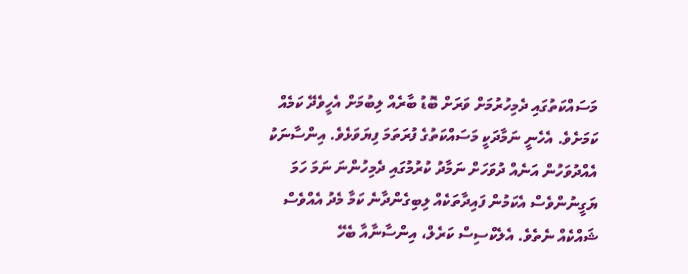މަސައްކަތުގައި ދެމިހުރުމަށް ވަރަށް ބޮޑު ބާރެއް ލިބުމަށް އެހީވެދޭ ކަމެއް ކަމަށެވެ. އެހެނީ ނަމާދަކީ މަސައްކަތުގެ ފުރަތަމަ ފިޔަވަޅެވެ. އިންސާނަކު އެއްދުވަހުން އަނެއް ދުވަހަށް ނަމާދު ކުރުމުގައި ދެމިހުންނަ ނަމަ ހަމަ ޔަގީނުންވެސް އެކަމުން ފައިދާތަކެއް ލިބިގެންދާނެ ކަމާ މެދު އެއްވެސް ޝައްކެއް ނެތެވެ. އެލެކްސިސް ކަރެލް، އިންސާނާއާ ބެހޭ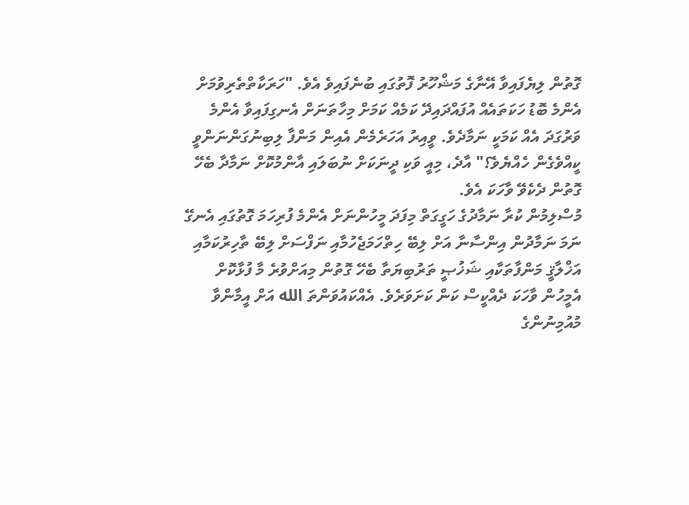ގޮތުން ލިޔެފައިވާ އޭނާގެ މަޝްހޫރު ފޮތުގައި ބުނެފައިވެ އެވެ. "ހަރަކާތްތެރިވުމަށް އެންމެ ބޮޑު ހަކަތައެއް އުފައްދައިދޭ ކަމެއް ކަމަށް މިހާތަނަށް އެނގިފައިވާ އެންމެ ވަރުގަދަ އެއް ކަމަކީ ނަމާދެވެ. ވީއިރު އަހަރެމެން އެއިން މަންފާ ލިބިނުގަންނަންވީ ކީއްވެގެން ހެއްޔެވެ؟" އާދެ، މިއީ ވަކި ދީނަކަށް ނުބަލައި އާންމުކޮށް ނަމާދާ ބެހޭ ގޮތުން ދެކެވޭ ވާހަކަ އެވެ.
މުސްލިމުން ކުރާ ނަމާދުގެ ހަގީގަތް މިފަދަ މީހުންނަށް އެންމެ ފުރިހަމަ ގޮތުގައި އެނގޭ ނަމަ ނަމާދުން އިންސާނާ އަށް ލިބޭ ހިތްހަމަޖެހުމާއި ނަފްސަށް ލިބޭ ތާހިރުކަމާއި އަޚްލާޤީ މަންފާތަކާއި ޝަޚުޞީ ތަރުބިޔަތާ ބެހޭ ގޮތުން މިއަށްވުރެ މާ ފުޅާކޮށް އެމީހުން ވާހަކަ ދެއްކީސް ކަން ކަށަވަރެވެ. އެއްކައުވަންތަ الله އަށް އީމާންވާ މުއުމިނުންގެ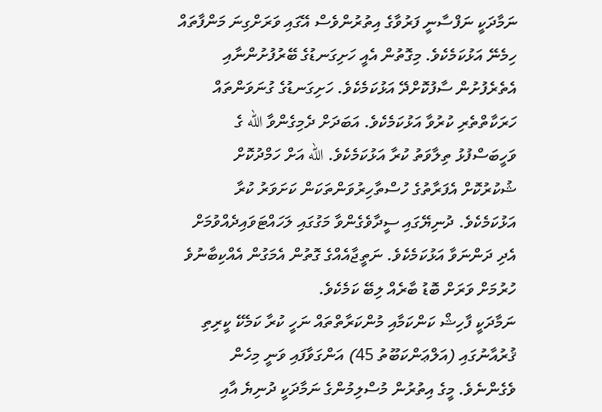ނަމާދަކީ ނަފްސާނީ ފަރުވާގެ އިތުރުންވެސް އޭގައި ވަރަށްގިނަ މަންފާތައް ހިމެނޭ އަޅުކަމެކެވެ. މިގޮތުން އެއީ ހަށިގަނޑުގެ ބޭރުފުށުންނާއި އެތެރެފުށުން ސާފުކޮށްދޭ އަޅުކަމެކެވެ. ހަށިގަނޑުގެ ގުނަވަންތައް ހަރަކާތްތެރި ކުރުވާ އަޅުކަމެކެވެ. އަބަދަށް ދެމިގެންވާ الله ގެ ވަހީބަސްފުޅު ތިލާވަތު ކުރާ އަޅުކަމެކެވެ. الله އަށް ހަމްދުކޮށް ޝުކުރުކޮށް އެފަރާތުގެ ހުސްތާހިރުވަންތަކަން ކަށަވަރު ކުރާ އަޅުކަމެކެވެ. ދުނިޔޭގައި ސީދާވެގެންވާ މަގުގައި ލަހައްޓަވައިދެއްވުމަށް އެދި ދަންނަވާ އަޅުކަމެކެވެ. ނަތީޖާއެއްގެ ގޮތުން އެމަގުން އެއްކިބާނުވެ ހުރުމަށް ވަރަށް ބޮޑު ބާރެއް ލިބޭ ކަމެކެވެ.
ނަމާދަކީ ފާހިޝް ކަންކަމާއި މުންކަރާތްތައް ނަހީ ކުރާ ކަމެކޭ ކީރިތި ޤުރުއާނުގައި (އަލްޢަންކަބޫތު 45) އަންގަވާފައި ވަނީ މިހެން ވެގެންނެވެ. މީގެ އިތުރުން މުސްލިމުންގެ ނަމާދަކީ ދުނިޔެ އާއި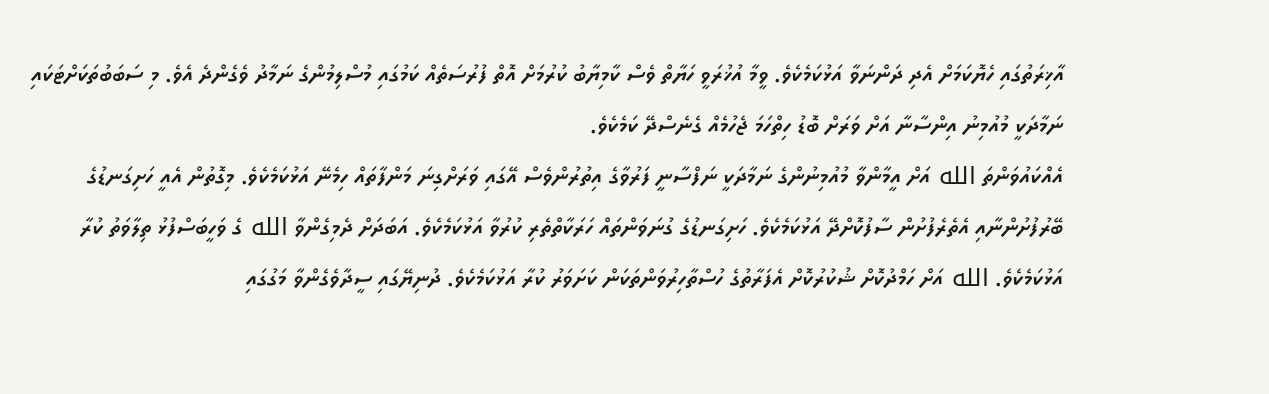އާޚިރަތުގައި ހެޔޮކަމަށް އެދި ދަންނަވާ އަޅުކަމެކެވެ. ވީމާ އުޚުރަވީ ހަޔާތް ވެސް ކާމިޔާބު ކުރުމަށް އޮތް ފުރުސަތެއް ކަމުގައި މުސްލިމުންގެ ނަމާދު ވެގެންދެ އެވެ. މި ސަބަބުތަކަށްޓަކައި ނަމާދަކީ މުއުމިނު އިންސާނާ އަށް ވަރަށް ބޮޑު ހިތްހަމަ ޖެހުމެއް ގެނެސްދޭ ކަމެކެވެ.
އެއްކައުވަންތަ الله އަށް އީމާންވާ މުއުމިނުންގެ ނަމާދަކީ ނަފްސާނީ ފަރުވާގެ އިތުރުންވެސް އޭގައި ވަރަށްގިނަ މަންފާތައް ހިމެނޭ އަޅުކަމެކެވެ. މިގޮތުން އެއީ ހަށިގަނޑުގެ ބޭރުފުށުންނާއި އެތެރެފުށުން ސާފުކޮށްދޭ އަޅުކަމެކެވެ. ހަށިގަނޑުގެ ގުނަވަންތައް ހަރަކާތްތެރި ކުރުވާ އަޅުކަމެކެވެ. އަބަދަށް ދެމިގެންވާ الله ގެ ވަހީބަސްފުޅު ތިލާވަތު ކުރާ އަޅުކަމެކެވެ. الله އަށް ހަމްދުކޮށް ޝުކުރުކޮށް އެފަރާތުގެ ހުސްތާހިރުވަންތަކަން ކަށަވަރު ކުރާ އަޅުކަމެކެވެ. ދުނިޔޭގައި ސީދާވެގެންވާ މަގުގައި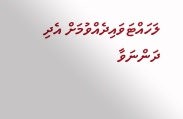ލަހައްޓަވައިދެއްވުމަށް އެދި ދަންނަވާ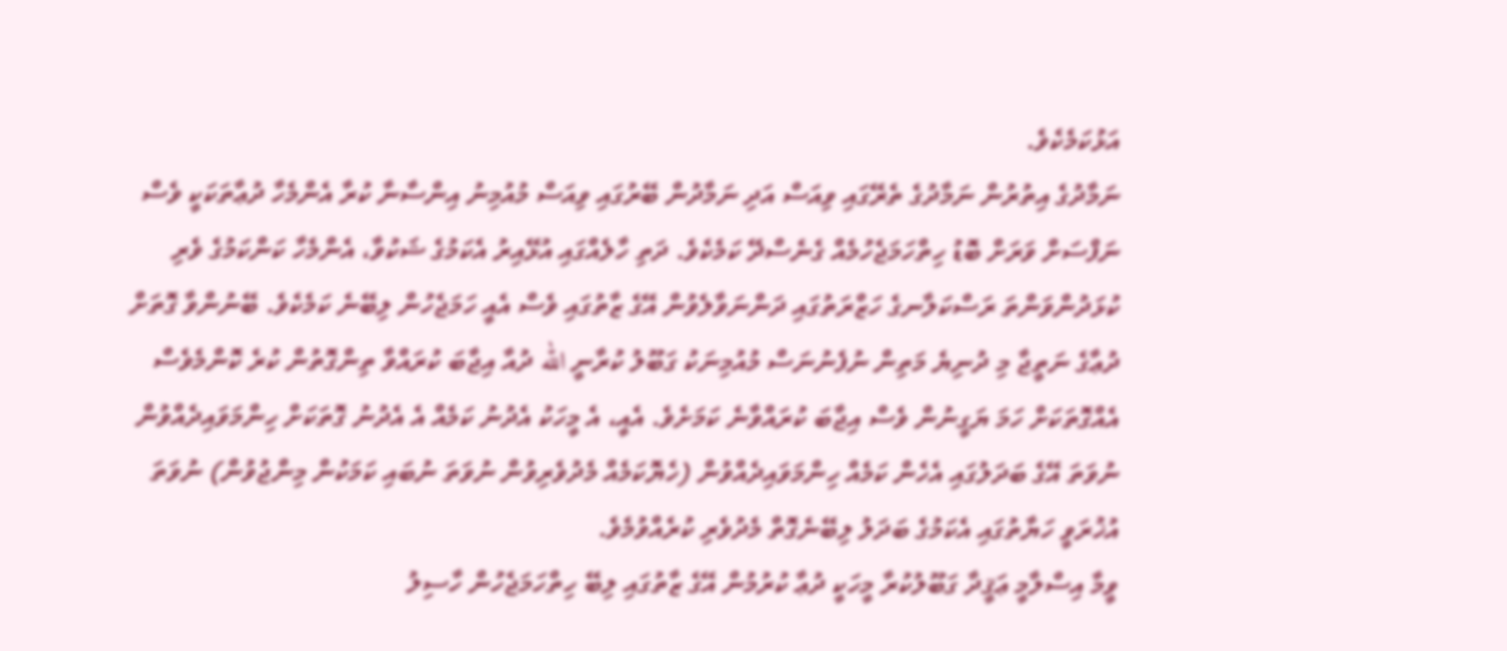އަޅުކަމެކެވެ.
ނަމާދުގެ އިތުރުން ނަމާދުގެ ތެރޭގައި ވިއަސް އަދި ނަމާދުން ބޭރުގައި ވިއަސް މުއުމިނު އިންސާނާ ކުރާ އެންމެހާ ދުޢާތަކަކީ ވެސް ނަފްސަށް ވަރަށް ބޮޑު ހިތްހަމަޖެހުމެއް ގެނެސްދޭ ކަމެކެވެ. ދަތި ހާލެއްގައި އުޅޭއިރު އެކަމުގެ ޝަކުވާ، އެންމެހާ ކަންކަމުގެ ވެރި ކުޅަދުންވަންތަ ރަސްކަލާނގެ ހަޒްރަތުގައި ދަންނަވާލެވުން އޭގެ ޒާތުގައި ވެސް އެއީ ހަމަޖެހުން ލިބޭނެ ކަމެކެވެ. ބޭނުންވާ ގޮތަށް ދުޢާގެ ނަތީޖާ މި ދުނިޔެ މަތިން ނުފެނުނަސް މުއުމިނަކު ގަބޫލު ކުރާނީ الله ދުއާ އިޖާބަ ކުރައްވާ ތިންގޮތުން ކުރެ ކޮންމެވެސް އެއްގޮތަކަށް ހަމަ ޔަގީނުން ވެސް އިޖާބަ ކުރައްވާނެ ކަމަށެވެ. އެއީ، އެ މީހަކު އެދުނު ކަމެއް އެ އެދުނު ގޮތަކަށް ހިންމަވައިދެއްވުން ނުވަތަ އޭގެ ބަދަލުގައި އެހެން ކަމެއް ހިންމަވައިދެއްވުން (ހެޔޮކަމެއް މެދުވެރިވުން ނުވަތަ ނުބައި ކަމަކުން މިންޖުވުން) ނުވަތަ އުޚުރަވީ ހަޔާތުގައި އެކަމުގެ ބަދަލު ލިބޭނެގޮތް މެދުވެރި ކުރެއްވުމެވެ.
ވީމާ އިސްލާމީ ޢަޤީދާ ގަބޫލުކުރާ މީހަކީ ދުޢާ ކުރުމުން އޭގެ ޒާތުގައި ލިބޭ ހިތްހަމަޖެހުން ހާސިލު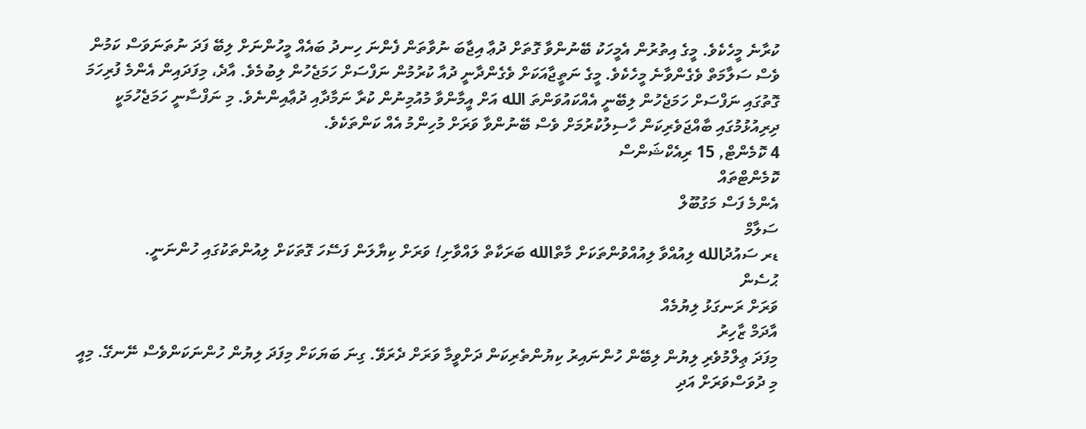ކުރާނެ މީހެކެވެ. މީގެ އިތުރުން އެމީހަކު ބޭނުންވާ ގޮތަށް ދުޢާ އިޖާބަ ނުވާތަން ފެންނަ ހިނދު ބައެއް މީހުންނަށް ލިބޭ ފަދަ ނުތަނަވަސް ކަމުން ވެސް ސަލާމަތް ވެގެންވާނެ މީހެކެވެ. މީގެ ނަތީޖާއަކަށް ވެގެންދާނީ ދުއާ ކުރުމުން ނަފްސަށް ހަމަޖެހުން ލިބުމެވެ. އާދެ، މިފަދައިން އެންމެ ފުރިހަމަ ގޮތުގައި ނަފްސަށް ހަމަޖެހުން ލިބޭނީ އެއްކައުވަންތަ الله އަށް އީމާންވާ މުއުމިނުން ކުރާ ނަމާދާއި ދުޢާއިންނެވެ. މި ނަފްސާނީ ހަމަޖެހުމަކީ ދިރިއުޅުމުގައި ބާއްޖަވެރިކަން ހާސިލުކުރުމަށް ވެސް ބޭނުންވާ ވަރަށް މުހިންމު އެއް ކަންތަކެވެ.
4 ކޮމެންޓް, 15 ރިއެކްޝަންސް
ކޮމެންޓްތައް
އެންމެ ފަސް މަގުބޫލް
ސަލާމް
ޑރ ސައުދުالله ލިއުއްވާ ލިއުއްވުންތަކަށް މާތްالله ބަރަކާތް ލައްވާށި! ވަރަށް ކިޔާލަން ފަސޭހަ ގޮތަކަށް ލިއުންތަކުގައި ހުންނަނީ.
ޙުސެން
ވަރަށް ރަނގަޅު ލިޔުމެއް
އާދަމް ޒާހިރު
މިފަދަ ޢިލްމުވެރި ލިޔުން ލިބޭން ހުންނައިރު ކިޔުންތެރިކަން ދަށްވީމާ ވަރަށް ދެރަވޭ. ގިނަ ބަޔަކަށް މިފަދަ ލިޔުން ހުންނަކަންވެސް ނޭނގޭ. މިއީ މި ދުވަސްވަރަށް އަދި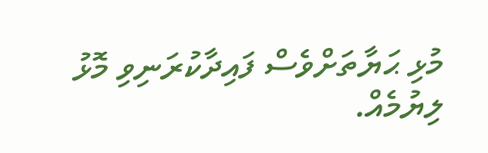މުޅި ޙަޔާތަށްވެސް ފައިދާކުރަނިވި މޮޅު ލިޔުމެއް.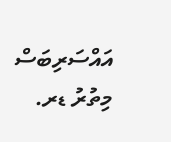އައްސަރިބަސް މިތުރު ޑރ.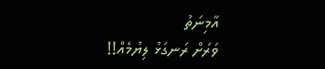އާމިނަތު
ވަރަށް ރަނގަޅު ލިޔުމެއް!!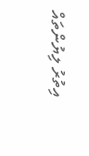އިތުރު ލިޔުންތައް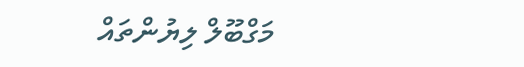މަގްބޫލް ލިޔުންތައް